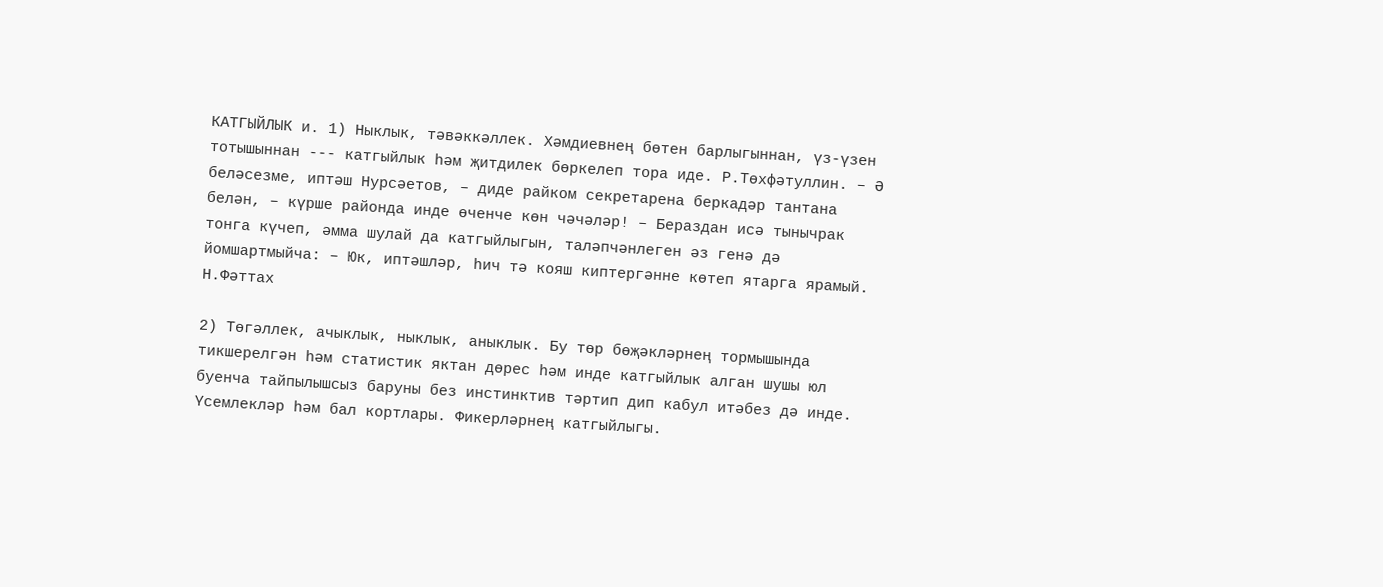КАТГЫЙЛЫК и. 1) Ныклык, тәвәккәллек. Хәмдиевнең бөтен барлыгыннан, үз-үзен тотышыннан --- катгыйлык һәм җитдилек бөркелеп тора иде. Р.Төхфәтуллин. – Ә беләсезме, иптәш Нурсәетов, – диде райком секретарена беркадәр тантана белән, – күрше районда инде өченче көн чәчәләр! – Бераздан исә тынычрак тонга күчеп, әмма шулай да катгыйлыгын, таләпчәнлеген әз генә дә йомшартмыйча: – Юк, иптәшләр, һич тә кояш киптергәнне көтеп ятарга ярамый. Н.Фәттах

2) Төгәллек, ачыклык, ныклык, аныклык. Бу төр бөҗәкләрнең тормышында тикшерелгән һәм статистик яктан дөрес һәм инде катгыйлык алган шушы юл буенча тайпылышсыз баруны без инстинктив тәртип дип кабул итәбез дә инде. Үсемлекләр һәм бал кортлары. Фикерләрнең катгыйлыгы.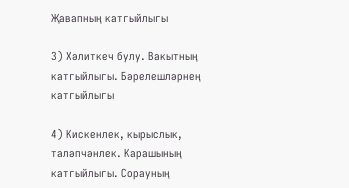Җавапның катгыйлыгы

3) Хәлиткеч булу. Вакытның катгыйлыгы. Бәрелешләрнең катгыйлыгы

4) Кискенлек, кырыслык, таләпчәнлек. Карашының катгыйлыгы. Сорауның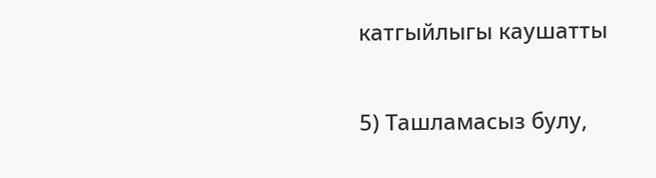катгыйлыгы каушатты

5) Ташламасыз булу,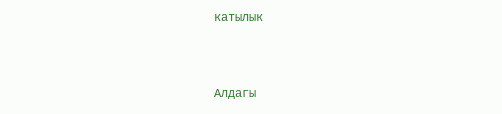катылык



Алдагы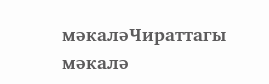мәкаләЧираттагы мәкалә